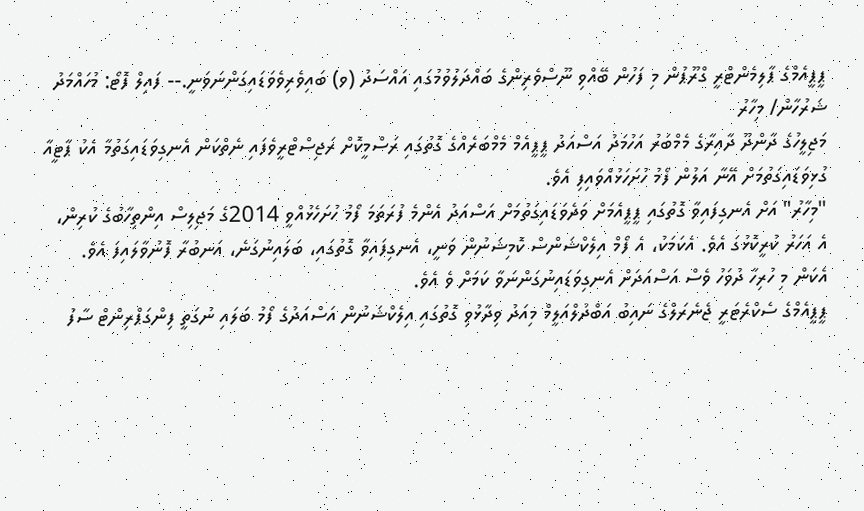ޕީޕީއެމްގެ ޕާލިމެންޓްރީ ގްރޫޕުން މި ފަހުން ބޭއްވި ނޫސްވެރިންގެ ބައްދަލުވުމުގައި އައްސަދު (ވ) ބައިވެރިވެވަޑައިގަންނަވަނީ.-- ފައިލް ފޮޓޯ: މުހައްމަދު ޝަރުހާން/ މިހާރު
މަޖިލީހުގެ ދާންދޫ ދާއިރާގެ މެމްބަރު އަހުމަދު އަސްއަދު ޕީޕީއެމް މެމްބަރެއްގެ ގޮތުގައި ރަސްމީކޮށް ރަޖިސްޓްރީވެފައި ނެތްކަން އެނގިވަޑައިގަތުމާ އެކު ޕާޓީއާ ގުޅިވަޑައިގަތުމަށް އޭނާ އަލުން ފޯމު ހުށަހަޅުއްވައިފި އެވެ.
"މިހާރު" އަށް އެނގިފައިވާ ގޮތުގައި ޕީޕީއެމަށް ވަދެވަޑައިގަތުމަށް އަސްއަދު އެންމެ ފުރަތަމަ ފޯމު ހުށަހެޅުއްވީ 2014ގެ މަޖިލިސް އިންތިހާބުގެ ކުރިން، އެ އަހަރު ކުރީކޮޅުގަ އެވެ. އެކަމަކު، އެ ފޯމް އިލެކްޝަންސް ކޮމިޝަނުން ވަނީ، އެނގިފައިވާ ގޮތުގައި، ބަލައިނުގަނެ، އަނބުރާ ފޮނުވާލައިފަ އެވެ. އެކަން މި ހުރިހާ ދުވަހު ވެސް އަސްއަދަށް އެނގިވަޑައިނުގަންނަވާ ކަމަށް ވެ އެވެ.
ޕީޕީއެމްގެ ސެކްރެޓަރީ ޖެނެރަލްގެ ނައިބު އަބްދުލްއަލީމް މިއަދު ވިދާޅުވި ގޮތުގައި އިލެކްޝަނުން އަސްއަދުގެ ފޯމު ބަލައި ނުގަތީ ފިންގަޕްރިންޓް ސާފު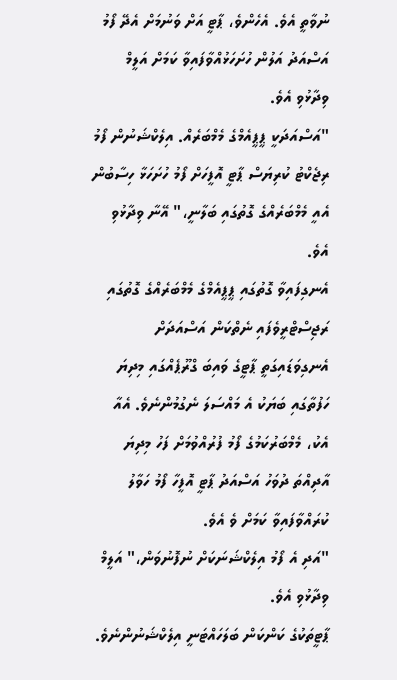ނުވާތީ އެވެ. އެހެންވެ، ޕާޓީ އަށް ވަނުމަށް އެދޭ ފޯމު އަސްއަދު އަލުން ހުށަހަޅުއްވާފައިވާ ކަމަށް އަލީމް ވިދާޅުވި އެވެ.
"އަސްއަދަކީ ޕީޕީއެމްގެ މެމްބަރެއް. އިލެކްޝަނުން ފޯމު ރިޖެކްޓު ކުރިޔަސް ޕާޓީ އޮފީހަށް ފޯމު ހުށަހަޅާ ހިސާބުން އެއީ މެމްބަރެއްގެ ގޮތުގައި ބަލާނީ،" އޭނާ ވިދާޅުވި އެވެ.
އެނގިފައިވާ ގޮތުގައި ޕީޕީއެމްގެ މެމްބަރެއްގެ ގޮތުގައި ރަޖިސްޓްރީވެފައި ނެތްކަން އަސްއަދަށް އެނގިވަޑައިގަތީ ޕާޓީގެ ވައިބަ ގްރޫޕެއްގައި މިދިޔަ ހަފުތާގައި ބަޔަކު އެ މައްސަލަ ނެގުމުންނެވެ. އެއާ އެކު، މެމްބަރުކަމުގެ ފޯމު ފުރުއްވުމަށް ފަހު މިދިޔަ އާދިއްތަ ދުވަހު އަސްއަދު ޕާޓީ އޮފީހާ ފޯމު ހަވާލު ކުރައްވާފައިވާ ކަމަށް ވެ އެވެ.
"އަދި އެ ފޯމު އިލެކްޝަނަކަށް ނުފޮނުވަން،" އަލީމް ވިދާޅުވި އެވެ.
ޕާޓީތަކުގެ ކަންކަން ބަލަހައްޓަނީ އިލެކްޝަނުންނެވެ.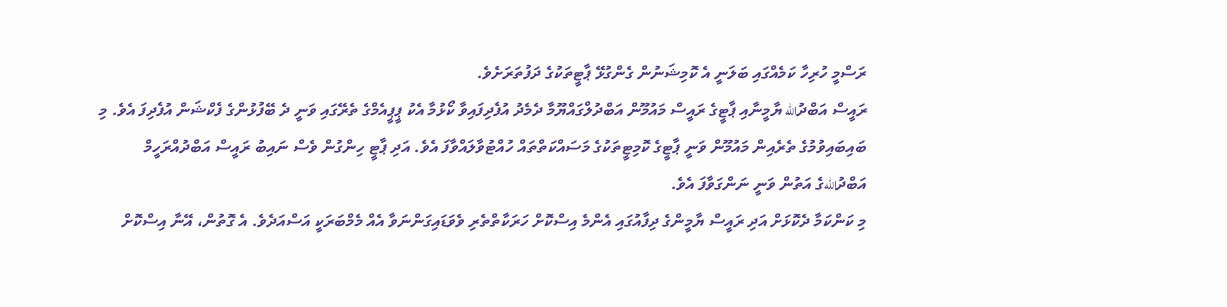ރަސްމީ ހުރިހާ ކަމެއްގައި ބަލަނީ އެ ކޮމިޝަނުން ގެންގުޅޭ ޕާޓީތަކުގެ ދަފުތަރަށެވެ.
ރައީސް އަބްދުالله ޔާމީނާއި ޕާޓީގެ ރައީސް މައުމޫން އަބްދުލްގައްޔޫމާ ދެމެދު އުފެދިފައިވާ ކޯޅުމާ އެކު ޕީޕީއެމްގެ ތެރޭގައި ވަނީ ދެ ބޭފުޅުންގެ ފެކްޝަން އުފެދިފަ އެވެ. މި ބައިބައިވުމުގެ ތެރެއިން މައުމޫން ވަނީ ޕާޓީގެ ކޮމިޓީތަކުގެ މަސައްކަތްތައް ހުއްޓުވާލައްވާފަ އެވެ. އަދި ޕާޓީ ހިންގުން ވެސް ނައިބު ރައީސް އަބްދުއްރަހީމް އަބްދުاللهގެ އަތުން ވަނީ ނަންގަވާފަ އެވެ.
މި ކަންކަމާ ދެކޮޅަށް އަދި ރައީސް ޔާމީންގެ ދިފާއުގައި އެންމެ އިސްކޮށް ހަރަކާތްތެރި ވެވަޑައިގަންނަވާ އެއް މެމްބަރަކީ އަސްއަދެވެ. އެ ގޮތުން، އޭނާ އިސްކޮށް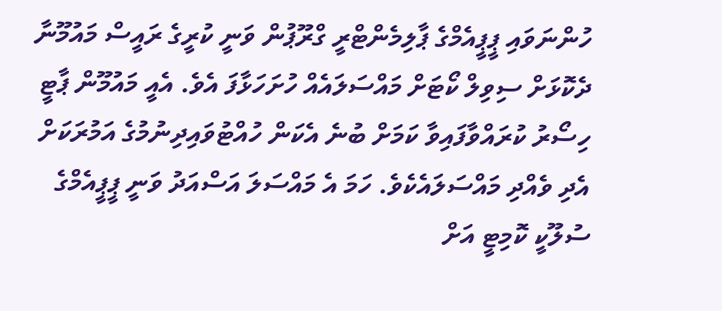ހުންނަވައި ޕީޕީއެމްގެ ޕާލިމެންޓްރީ ގްރޫޕުން ވަނީ ކުރީގެ ރައީސް މައުމޫނާ ދެކޮޅަށް ސިވިލް ކޯޓަށް މައްސަލައެއް ހުށަހަޅާފަ އެވެ. އެއީ މައުމޫން ޕާޓީ ހިސޯރު ކުރައްވާފައިވާ ކަމަށް ބުނެ އެކަން ހުއްޓުވައިދިނުމުގެ އަމުރަކަށް އެދި ވެއްދި މައްސަލައެކެވެ. ހަމަ އެ މައްސަލަ އަސްއަދު ވަނީ ޕީޕީއެމްގެ ސުލޫކީ ކޮމިޓީ އަށް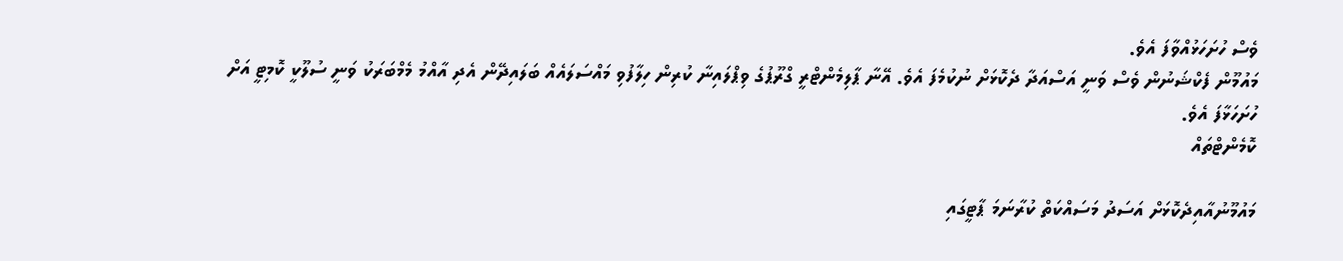ވެސް ހުށަހަޅުއްވާފަ އެވެ.
މައުމޫން ފެކްޝަނުން ވެސް ވަނީ އަސްއަދާ ދެކޮޅަށް ނުކުމެފަ އެވެ. އޭނާ ޕާލިމެންޓްރީ ގްރޫޕުގެ ވިޕްލައިނާ ކުރިން ހިލާފުވި މައްސަލައެއް ބަލައިދޭން އެދި އާއްމު މެމްބަރަކު ވަނީ ސުލޫކީ ކޮމިޓީ އަށް ހުށަހަޅާފަ އެވެ.
ކޮމެންޓްތައް

މައުމޫނުއާއިދެކޮޅަށް އަސަދު މަސައްކަތް ކުރާނަމަ ޕާޓީގައި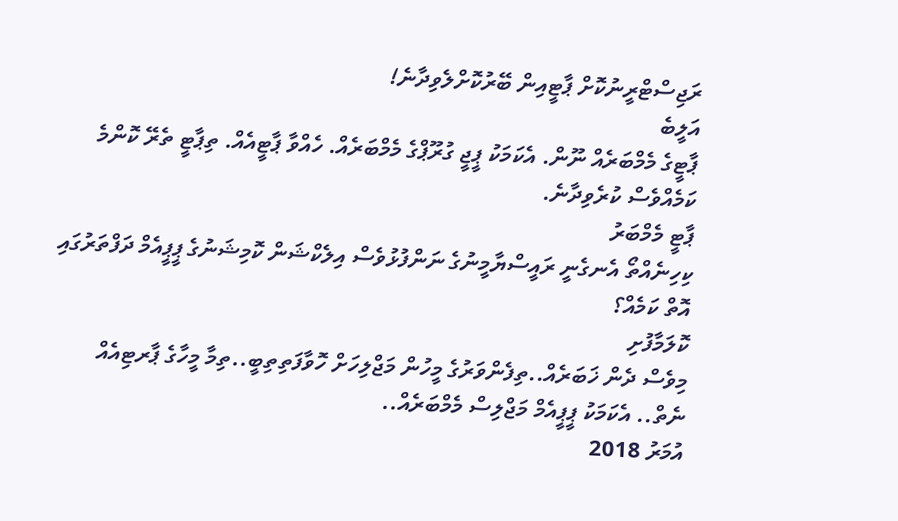ރަޖިސްޓްރީނުކޮށް ޕާޓީއިން ބޭރުކޮށްލެވިދާނެ!
އަލީބެ
ޕާޓީގެ މެމްބަރެއް ނޫން. އެކަމަކު ޕީޖީ ގުރޫޕްގެ މެމްބަރެއް. ހެއްވާ ޕާޓީއެއް. ތިޕާޓީ ތެރޭ ކޮންމެ ކަމެއްވެސް ކުރެވިދާނެ.
ޕާޓީ މެމްބަރު
ކިހިނެއްތޯ އެނގެނީ ރައީސްޔާމީނުގެ ނަންފުޅުވެސް އިލެކްޝަން ކޮމިޝަނުގެ ޕީޕީއެމް ދަފްތަރުގައި އޮތް ކަމެއް؟
ކޮލަމާފުށި
މިވެސް ދެން ޚަބަރެއް..ތިފެންވަރުގެ މީހުން މަޖްލިހަށް ހޮވާފަތިތިބީ..ތިމާ މީހާގެ ޕާރޓިއެއް ނެތް.. އެކަމަކު ޕީޕީއެމް މަޖްލިސް މެމްބަރެއް..
އުމަރު 2018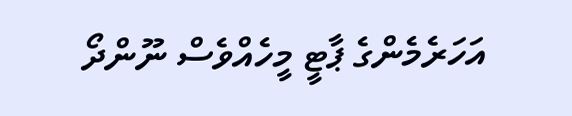އަހަރެމެންގެ ޕާޓީ މީހެއްވެސް ނޫންދޯ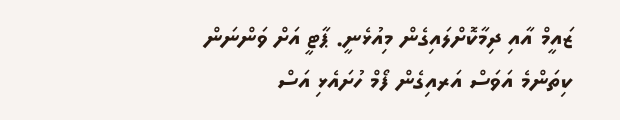ޒައީމް އާއި ދިމާކޮށްލައިގެން މިއުޅެނީ. ޕާޓީ އަށް ވަންނަން ކިތަންމެ އަވަސް އަރއިގެން ފޯމް ހުށައެޅި އަސް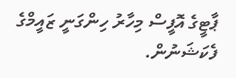ޕާޓީގެ އޮފީސް މިހާރު ހިންގަނީ ޒައީމްގެ ފެކަޝަނުން.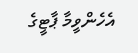އެހެންވީމާ ޕާޓީގެ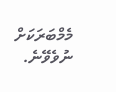މެމްބަރަކަށް ނުވެވޭނެ.